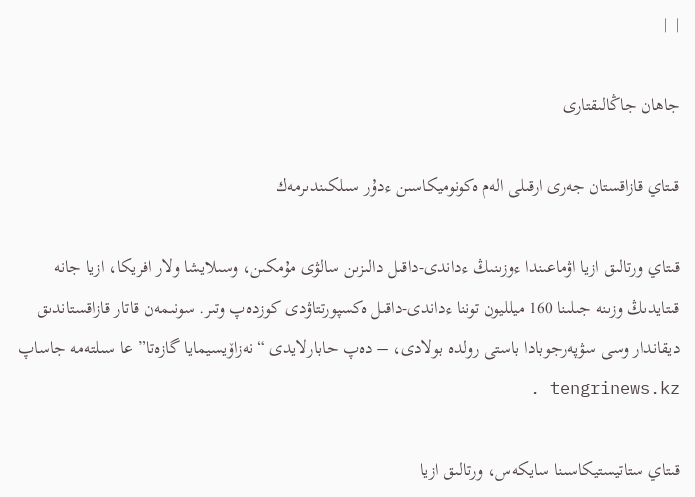|  |

جاھان جاڭالىقتارى

قىتاي قازاقستان جەرى ارقىلى الەم ەكونوميكاسىن ءدۇر سىلكىندىرمەك

قىتاي ورتالىق ازيا اۋماعىندا ءوزىنىڭ ءداندى-داقىل دالىزىن سالۋى مۇمكىن، وسىلايشا ولار افريكا، ازيا جانە قىتايدىڭ وزىنە جىلىنا 160 ميلليون توننا ءداندى-داقىل ەكسپورتتاۋدى كوزدەپ وتىر. سونىمەن قاتار قازاقستاندىق ديقاندار وسى سۋپەرجوبادا باستى رولدە بولادى، – دەپ حابارلايدى “نەزاۆيسيمايا گازەتا” عا سىلتەمە جاساپ tengrinews.kz .

قىتاي ستاتيستيكاسىنا سايكەس، ورتالىق ازيا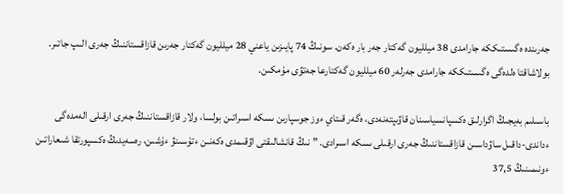جەرىندە ەگىستىككە جارامدى 38 ميلليون گەكتار جەر بار ەكەن. سونىڭ 74 پايىزىن ياعني 28 ميلليون گەكتار جەرىن قازاقستاننىڭ جەرى الىپ جاتىر. بولاشاقتا ەلدەگى ەگىستىككە جارامدى جەرلەر 60 ميلليون گەكتارعا جەتۋى مۇمكىن.

باسىلىم بەيجىڭ اگرارلىق ەكسپانسياسىنان قاۋىپتەنەدى، ەگەر قىتاي ءوز جوسپارىن ىسكە اسىراتىن بولسا، ولار قازاقستاننىڭ جەرى ارقىلى الەمدەگى ءداندى-داقىل ساۋداسىن قازاقستاننىڭ جەرى ارقىلى ىسكە اسىرادى. ” نىڭ قانشالىقتى اۋقىمدى ەكەنىن ءتۇسىنۋ ءۇشىن، رەسەيدىڭ ەكسپورتقا شىعاراتىن ءونىمىنىڭ 37,5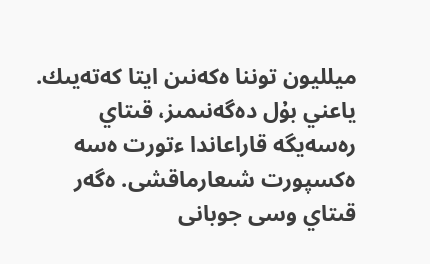ميلليون توننا ەكەنىن ايتا كەتەيىك. ياعني بۇل دەگەنىمىز، قىتاي رەسەيگە قاراعاندا ءتورت ەسە ەكسپورت شىعارماقشى. ەگەر قىتاي وسى جوبانى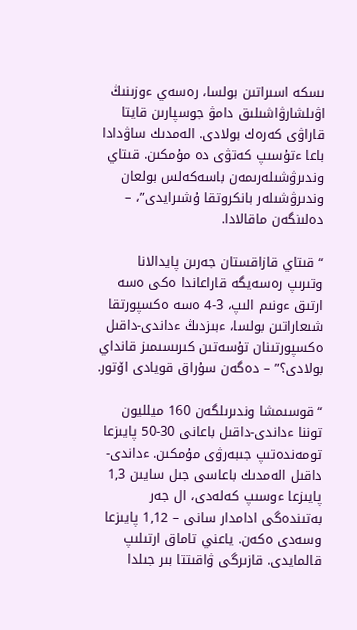ىسكە اسىراتىن بولسا، رەسەي ءوزىنىڭ اۋىلشارۋاشىلىق دامۋ جوسپارىن قايتا قاراۋى كەرەك بولادى. الەمدىك ساۋدادا باعا ءتۇسىپ كەتۋى دە مۇمكىن. قىتاي وندىرۋشىلەرىمەن باسەكەلس بولعان وندىرۋشىلەر بانكروتقا ۇشىرايدى”، – دەلىنگەن ماقالادا.

“قىتاي قازاقستان جەرىن پايدالانا وتىرىپ رەسەيگە قاراعاندا ەكى ەسە ارتىق ءونىم الىپ، 3-4 ەسە ەكسپورتقا شىعاراتىن بولسا، ءبىزدىڭ ءداندى-داقىل ەكسپورتىنان تۇسەتىن كىرىسىمىز قانداي بولادى؟” – دەگەن سۇراق قويادى اۆتور.

“قوسىمشا وندىرىلگەن 160 ميلليون توننا ءداندى-داقىل باعانى 30-50 پايىزعا تومەندەتىپ جىبەرۋى مۇمكىن. ءداندى-داقىل الەمدىك باعاسى جىل سايىن 1,3 پايىزعا ءوسىپ كەلەدى، ال جەر بەتىندەگى ادامدار سانى – 1,12 پايىزعا وسەدى ەكەن. ياعني تاماق ارتىلىپ قالمايدى. قازىرگى ۋاقىتتا بىر جىلدا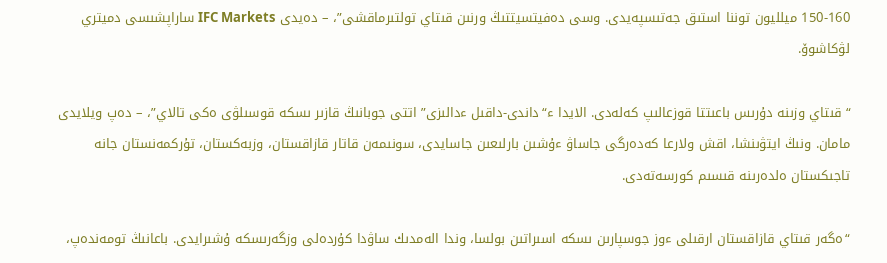150-160 ميلليون توننا استىق جەتىسپەيدى. وسى دەفيتسيتتىڭ ورنىن قىتاي تولتىرماقشى”، – دەيدى IFC Markets ساراپشىسى دميتري لۋكاشوۆ.

“قىتاي وزىنە دۇرىس باعىتتا قوزعالىپ كەلەدى. الايدا ء“داندى-داقىل ءدالىزى” اتتى جوبانىڭ قازىر ىسكە قوسىلۋى ەكى تالاي”، – دەپ ويلايدى مامان. ونىڭ ايتۋىنشا، اقش ولارعا كەدەرگى جاساۋ ءۇشىن بارلىعىن جاسايدى، سونىمەن قاتار قازاقستان، وزبەكستان، تۇركمەنستان جانە تاجىكستان ەلدەرىنە قىسىم كورسەتەدى.

“ەگەر قىتاي قازاقستان ارقىلى ءوز جوسپارىن ىسكە اسىراتىن بولسا، وندا الەمدىك ساۋدا كۇردەلى وزگەرىسكە ۇشىرايدى. باعانىڭ تومەندەپ،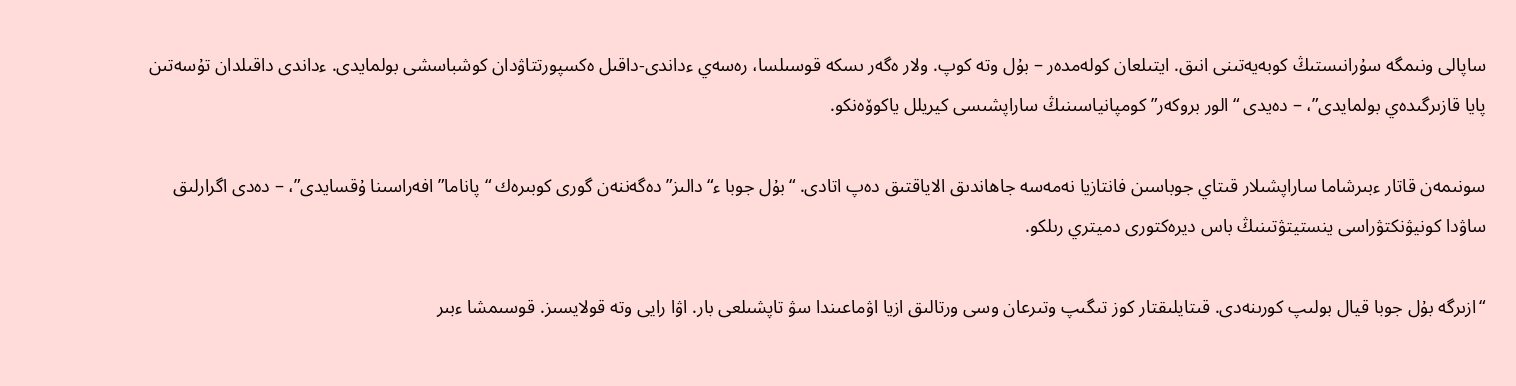ساپالى ونىمگە سۇرانىستىڭ كوبەيەتىنى انىق. ايتىلعان كولەمدەر – بۇل وتە كوپ. ولار ەگەر ىسكە قوسىلسا، رەسەي ءداندى-داقىل ەكسپورتتاۋدان كوشباسشى بولمايدى. ءداندى داقىلدان تۇسەتىن پايا قازىرگىدەي بولمايدى”، – دەيدى “الور بروكەر” كومپانياسىنىڭ ساراپشىسى كيريلل ياكوۆەنكو.

سونىمەن قاتار ءبىرشاما ساراپشىلار قىتاي جوباسىن فانتازيا نەمەسە جاھاندىق الاياقتىق دەپ اتادى. “بۇل جوبا ء“دالىز” دەگەننەن گورى كوبىرەك “پاناما” افەراسىنا ۇقسايدى”، – دەدى اگرارلىق ساۋدا كونيۋنكتۋراسى ينستيتۋتىنىڭ باس ديرەكتورى دميتري رىلكو.

“ازىرگە بۇل جوبا قيال بولىپ كورىنەدى. قىتايلىقتار كوز تىگىپ وتىرعان وسى ورتالىق ازيا اۋماعىندا سۋ تاپشىلعى بار. اۋا رايى وتە قولايسىز. قوسىمشا ءبىر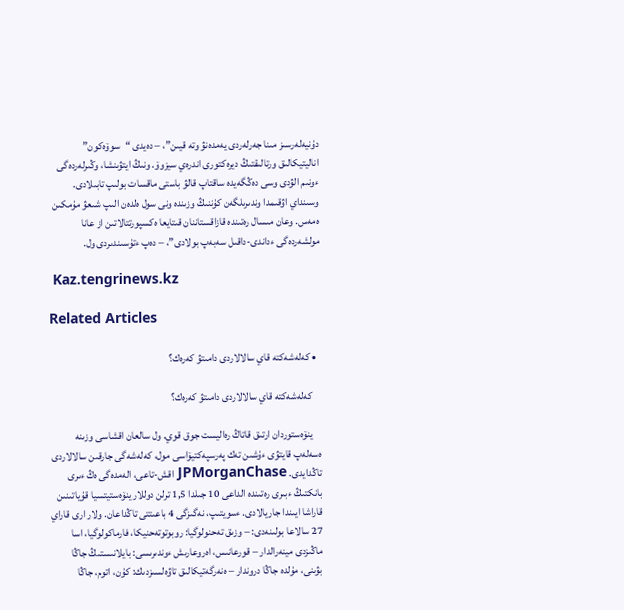دۇنيەلەرسىز مىنا جەرلەردى يەمدەنۋ وتە قيىن”، – دەيدى “سوۆەكون” اناليتيكالىق ورتالىقتىڭ ديرەكتورى اندرەي سيزوۆ. ونىڭ ايتۋىنشا، وڭىرلەردەگى ءونىم الۋدى وسى دەڭگەيدە ساقتاپ قالۋ باستى ماقسات بولىپ تابىلادى. وسىنداي اۋقىمدا وندىرىلگەن كۇننىڭ وزىندە ونى سول ەلدەن الىپ شىعۋ مۇمكىن ەمەس. وعان مىسال رەتىندە قازاقستاننان قىتايعا ەكسپورتتالاتىن از عانا مولشەردەگى ءداندى-داقىل سەبەپ بولادى”، – دەپ ءتۇسىندىردى ول.

 Kaz.tengrinews.kz

Related Articles

  • كەلەشەكتە قاي سالالاردى دامىتۋ كەرەك؟

    كەلەشەكتە قاي سالالاردى دامىتۋ كەرەك؟

    ينۆەستوردان ارتىق قاتاڭ رەاليست جوق قوي. ول سالعان اقشاسى وزىنە ەسەلەپ قايتۋى ءۇشىن تەك پەرسپەكتيۆاسى مول، كەلەشەگى جارقىن سالالاردى تاڭدايدى. JPMorganChase اقش-تاعى، الەمدەگى ەڭ ءىرى بانكتىڭ ءبىرى رەتىندە الداعى 10 جىلدا 1,5 ترلن دوللار ينۆەستيتسيا قۇياتىنىن قاراشا ايىندا جاريالادى. ءسويتىپ، نەگىزگى 4 باعىتتى تاڭداعان. ولار ارى قاراي 27 سالاعا بولىنەدى: – وزىق تەحنولوگيا: روبوتوتەحنيكا، فارماكولوگيا، اسا ماڭىزدى مينەرالدار – قورعانىس، اەروعارىش ءوندىرىسى: بايلانىستىڭ جاڭا بۋىنى، مۇلدە جاڭا دروندار – ەنەرگەتيكالىق تاۋەلسىزدىك: كۇن، اتوم، جاڭا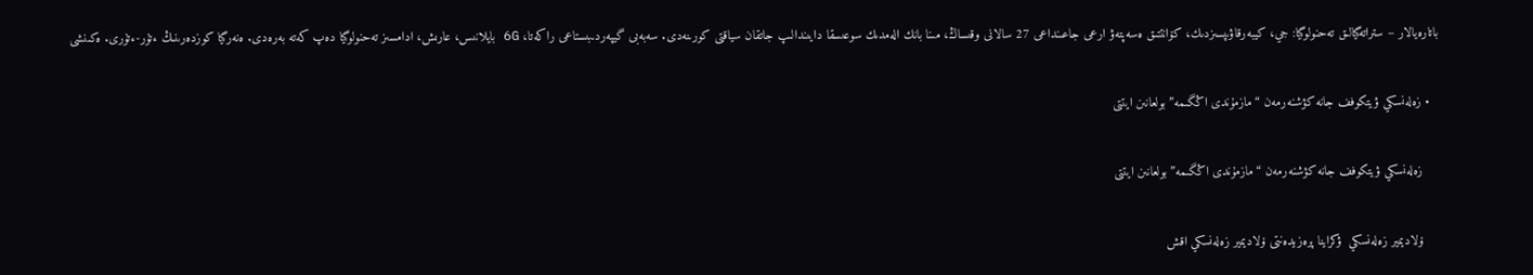باتارەيالار – ستراتەگيالىق تەحنولوگيا: جي، كيبەرقاۋىپسىزدىك، كۆانتتىق ەسەپتەۋ ارعى جاعىنداعى 27 سالانى وقىساڭ، مىنا بانك الەمدىك سوعىسقا دايىندالىپ جاتقان سياقتى كورىنەدى. سەبەبى گيپەردىبىستاعى راكەتا، 6G بايلانىس، عارىش، ادامسىز تەحنولوگيا دەپ كەتە بەرەدى. ەنەرگيا كوزدەرىنىڭ ءتۇر-ءتۇرى. ەكىنشى

  • زەلەنسكي ۋيتكوفف جانە كۋشنەرمەن “مازمۇندى اڭگىمە” بولعانىن ايتتى

    زەلەنسكي ۋيتكوفف جانە كۋشنەرمەن “مازمۇندى اڭگىمە” بولعانىن ايتتى

    ۆلاديمير زەلەنسكي  ۋكراينا پرەزيدەنتى ۆلاديمير زەلەنسكي اقش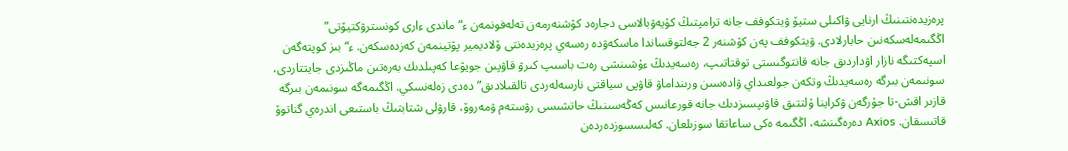پرەزيدەنتىنىڭ ارنايى ۋاكىلى ستيۆ ۋيتكوفف جانە ترامپتىڭ كۇيەۋبالاسى دجارەد كۋشنەرمەن تەلەفونمەن ء“ماندى ءارى كونسترۋكتيۆتى” اڭگىمەلەسكەنىن حابارلادى. ۋيتكوفف پەن كۋشنەر 2 جەلتوقساندا ماسكەۋدە رەسەي پرەزيدەنتى ۆلاديمير پۋتينمەن كەزدەسكەن. ء“بىز كوپتەگەن اسپەكتىگە نازار اۋداردىق جانە قانتوگىستى توقتاتىپ، رەسەيدىڭ ءۇشىنشى رەت باسىپ كىرۋ قاۋپىن جويۋعا كەپىلدىك بەرەتىن ماڭىزدى جايتتاردى، سونىمەن بىرگە رەسەيدىڭ وتكەن جولعىداي ۋادەسىن ورىنداماۋ قاۋپى سياقتى نارسەلەردى تالقىلادىق” دەدى زەلەنسكي. اڭگىمەگە سونىمەن بىرگە قازىر اقش-تا جۇرگەن ۋكراينا ۇلتتىق قاۋىپسىزدىك جانە قورعانىس كەڭەسىنىڭ حاتشىسى رۋستەم ۋمەروۆ، قارۋلى شتابتىڭ باستىعى اندرەي گناتوۆ قاتىسقان. Axios دەرەگىنشە، اڭگىمە ەكى ساعاتقا سوزىلعان. كەلىسسوزدەردەن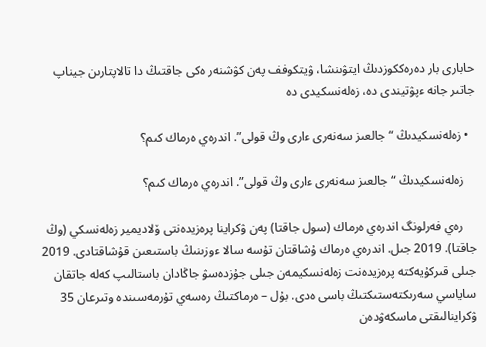حابارى بار دەرەككوزدىڭ ايتۋىنشا، ۋيتكوفف پەن كۋشنەر ەكى جاقتىڭ دا تالاپتارىن جيناپ جاتىر جانە ءپۋتيندى دە، زەلەنسكيدى دە

  • زەلەنسكيدىڭ “جالعىز سەنەرى ءارى وڭ قولى”. اندرەي ەرماك كىم؟

    زەلەنسكيدىڭ “جالعىز سەنەرى ءارى وڭ قولى”. اندرەي ەرماك كىم؟

    رەي فەرلونگ اندرەي ەرماك (سول جاقتا) پەن ۋكراينا پرەزيدەنتى ۆلاديمير زەلەنسكي (وڭ جاقتا). 2019 جىل. اندرەي ەرماك ۇشاقتان تۇسە سالا ءوزىنىڭ باستىعىن قۇشاقتادى. 2019 جىلى قىركۇيەكتە پرەزيدەنت زەلەنسكيمەن جىلى جۇزدەسۋ جاڭادان باستالىپ كەلە جاتقان ساياسي سەرىكتەستىكتىڭ باسى ەدى. بۇل – ەرماكتىڭ رەسەي تۇرمەسىندە وتىرعان 35 ۋكراينالىقتى ماسكەۋدەن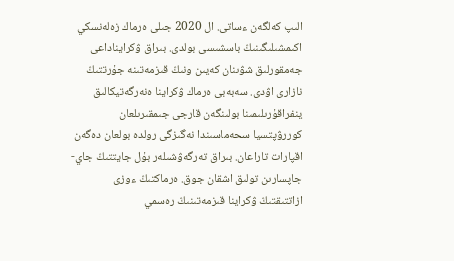الىپ كەلگەن ءساتى. ال 2020 جىلى ەرماك زەلەنسكي اكىمشىلىگىنىڭ باسشىسى بولدى. بىراق ۋكرايناداعى جەمقورلىق شۋىنان كەيىن ونىڭ قىزمەتىنە جۇرتتىڭ نازارى اۋدى. سەبەبى ەرماك ۋكراينا ەنەرگەتيكالىق ينفراقۇرىلىمىنا بولىنگەن قارجى جىمقىرىلعان كوررۋپتسيا سحەماسىندا نەگىزگى رولدە بولعان دەگەن اقپارات تاراعان. بىراق تەرگەۋشىلەر بۇل جايتتىڭ جاي-جاپسارىن تولىق اشقان جوق. ەرماكتىڭ ءوزى ازاتتىقتىڭ ۋكراينا قىزمەتىنىڭ رەسمي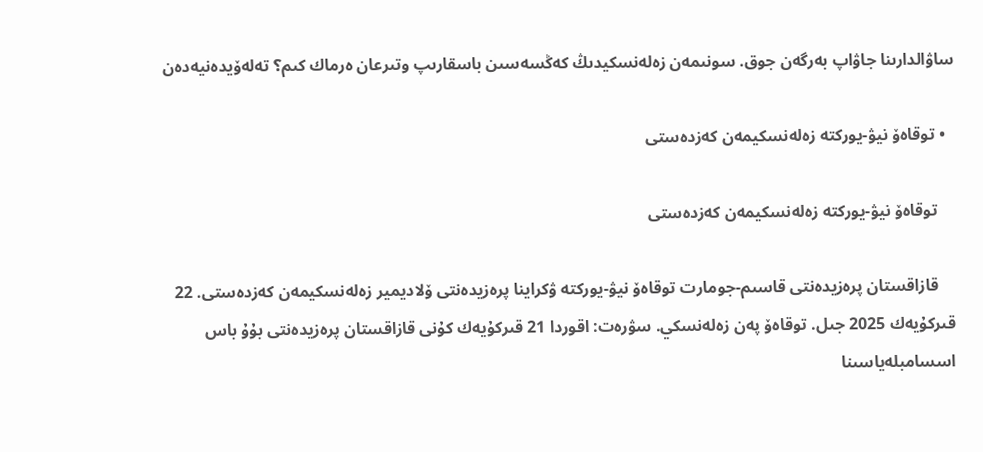ساۋالدارىنا جاۋاپ بەرگەن جوق. سونىمەن زەلەنسكيدىڭ كەڭسەسىن باسقارىپ وتىرعان ەرماك كىم؟ تەلەۆيدەنيەدەن

  • توقاەۆ نيۋ-يوركتە زەلەنسكيمەن كەزدەستى

    توقاەۆ نيۋ-يوركتە زەلەنسكيمەن كەزدەستى

    قازاقستان پرەزيدەنتى قاسىم-جومارت توقاەۆ نيۋ-يوركتە ۋكراينا پرەزيدەنتى ۆلاديمير زەلەنسكيمەن كەزدەستى. 22 قىركۇيەك 2025 جىل. توقاەۆ پەن زەلەنسكي. سۋرەت: اقوردا 21 قىركۇيەك كۇنى قازاقستان پرەزيدەنتى بۇۇ باس اسسامبلەياسىنا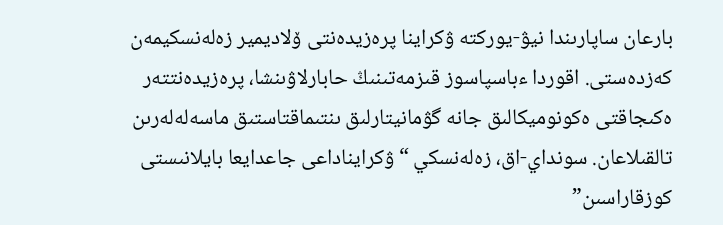بارعان ساپارىندا نيۋ-يوركتە ۋكراينا پرەزيدەنتى ۆلاديمير زەلەنسكيمەن كەزدەستى. اقوردا ءباسپاسوز قىزمەتىنىڭ حابارلاۋىنشا، پرەزيدەنتتەر ەكىجاقتى ەكونوميكالىق جانە گۋمانيتارلىق ىنتىماقتاستىق ماسەلەلەرىن تالقىلاعان. سونداي-اق، زەلەنسكي “ۋكرايناداعى جاعدايعا بايلانىستى كوزقاراسىن”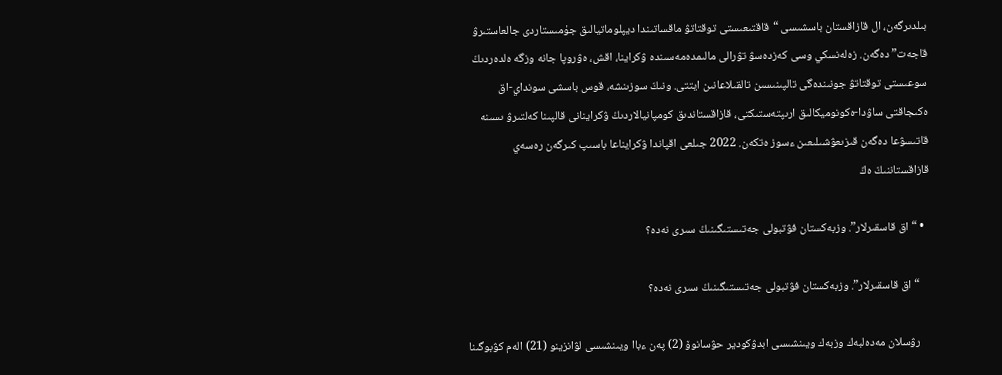بىلدىرگەن، ال قازاقستان باسشىسى “قاقتىعىستى توقتاتۋ ماقساتىندا ديپلوماتيالىق جۇمىستاردى جالعاستىرۋ قاجەت” دەگەن. زەلەنسكي وسى كەزدەسۋ تۋرالى مالىمدەمەسىندە ۋكراينا، اقش، ەۋروپا جانە وزگە ەلدەردىڭ سوعىستى توقتاتۋ جونىندەگى تالپىنىسىن تالقىلاعانىن ايتتى. ونىڭ سوزىنشە، قوس باسشى سونداي-اق ەكىجاقتى ساۋدا-ەكونوميكالىق ارىپتەستىكتى، قازاقستاندىق كومپانيالاردىڭ ۋكراينانى قالپىنا كەلتىرۋ ىسىنە قاتىسۋعا دەگەن قىزىعۋشىلىعىن ءسوز ەتكەن. 2022 جىلعى اقپاندا ۋكرايناعا باسىپ كىرگەن رەسەي قازاقستاننىڭ ەڭ

  • “اق قاسقىرلار”. وزبەكستان فۋتبولى جەتىستىگىنىڭ سىرى نەدە؟

    “اق قاسقىرلار”. وزبەكستان فۋتبولى جەتىستىگىنىڭ سىرى نەدە؟

    رۋسلان مەدەلبەك وزبەك ويىنشىسى ابدۋكودير حۋسانوۆ (2) پەن ءباا ويىنشىسى لۋانزينو (21) الەم كۋبوگىنا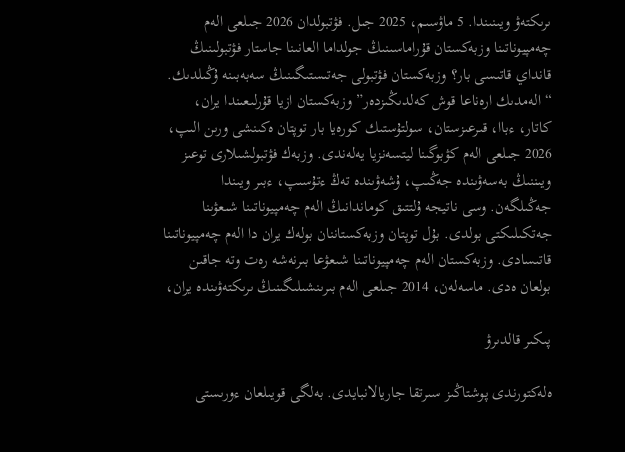ىرىكتەۋ ويىنىندا. 5 ماۋسىم، 2025 جىل. فۋتبولدان 2026 جىلعى الەم چەمپيوناتىنا وزبەكستان قۇراماسىنىڭ جولداما العانىنا جاستار فۋتبولىنىڭ قانداي قاتىسى بار؟ وزبەكستان فۋتبولى جەتىستىگىنىڭ سەبەبىنە ۇڭىلدىك. “الەمدىك ارەناعا قوش كەلدىڭىزدەر” وزبەكستان ازيا قۇرلىعىندا يران، كاتار، ءباا، قىرعىزستان، سولتۇستىك كورەيا بار توپتان ەكىنشى ورىن الىپ، 2026 جىلعى الەم كۋبوگىنا ليتسەنزيا يەلەندى. وزبەك فۋتبولشىلارى توعىز ويىننىڭ بەسەۋىندە جەڭىپ، ۇشەۋىندە تەڭ ءتۇسىپ، ءبىر ويىندا جەڭىلگەن. وسى ناتيجە ۇلتتىق كوماندانىڭ الەم چەمپيوناتىنا شىعۋىنا جەتكىلىكتى بولدى. بۇل توپتان وزبەكستاننان بولەك يران دا الەم چەمپيوناتىنا قاتىسادى. وزبەكستان الەم چەمپيوناتىنا شىعۋعا بىرنەشە رەت وتە جاقىن بولعان ەدى. ماسەلەن، 2014 جىلعى الەم بىرىنشىلىگىنىڭ ىرىكتەۋىندە يران،

پىكىر قالدىرۋ

ەلەكتورندى پوشتاڭىز سىرتقا جاريالانبايدى. بەلگى قويىلعان ءورىستى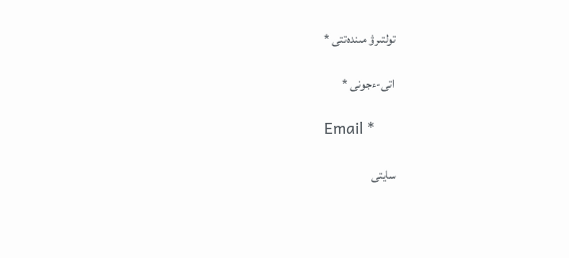تولتىرۋ مىندەتتى *

اتى-ءجونى *

Email *

سايتى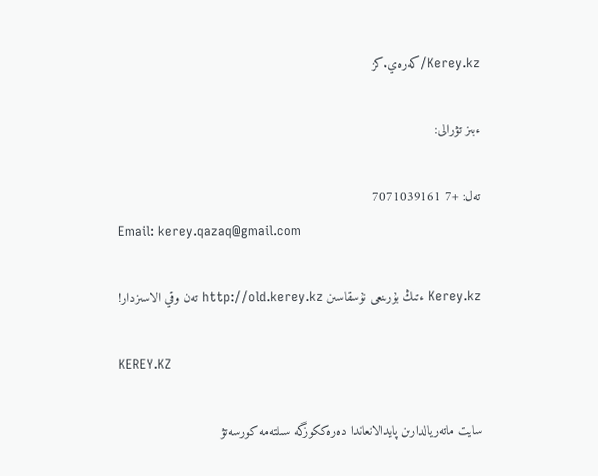Kerey.kz/كەرەي.كز

ءبىز تۋرالى:

تەل: +7 7071039161
Email: kerey.qazaq@gmail.com

Kerey.kz ءتىڭ بۇرىنعى نۇسقاسىن http://old.kerey.kz تەن وقي الاسىزدار!

KEREY.KZ

سايت ماتەريالدارىن پايدالانعاندا دەرەككوزگە سىلتەمە كورسەتۋ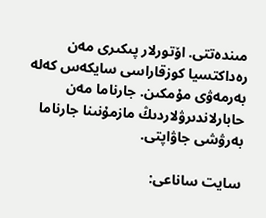مىندەتتى. اۆتورلار پىكىرى مەن رەداكتسيا كوزقاراسى سايكەس كەلە بەرمەۋى مۇمكىن. جارناما مەن حابارلاندىرۋلاردىڭ مازمۇنىنا جارناما بەرۋشى جاۋاپتى.

سايت ساناعى: